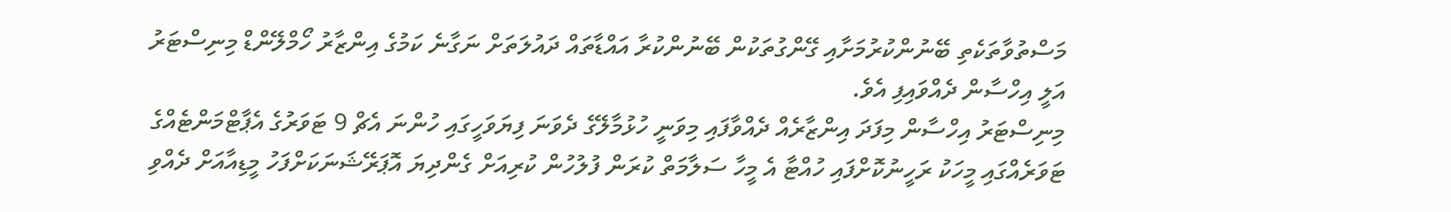މަސްތުވާތަކެތި ބޭނުންކުރުމަށާއި ގޭންގުތަކުން ބޭނުންކުރާ އައްޑާތައް ދައުލަތަށް ނަގާނެ ކަމުގެ އިންޒާރު ހޯމްލޭންޑް މިނިސްޓަރު އަލީ އިހްސާން ދެއްވައިފި އެވެ.
މިނިސްޓަރު އިހްސާން މިފަދަ އިންޒާރެއް ދެއްވާފައި މިވަނީ ހުޅުމާލޭގެ ދެވަނަ ފިޔަވަހީގައި ހުންނަ އެޗް 9 ޓަވަރުގެ އެޕާޓްމަންޓެއްގެ ޓަވަރެއްގައި މީހަކު ރަހީނުކޮށްފައި ހުއްޓާ އެ މީހާ ސަލާމަތް ކުރަން ފުލުހުން ކުރިއަށް ގެންދިޔަ އޮޕަރޭޝަނަކަށްފަހު މީޑިއާއަށް ދެއްވި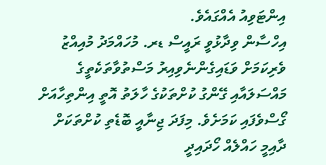އިންޓަވިއު އެއްގައެވެ.
އިހްސާން ވިދާޅުވީ ރައީސް ޑރ. މުހައްމަދު މުއިއްޒު ވެރިކަމަށް ވަޑައިގެންނެވިއިރު މަސްތުވާތަކެތީގެ މައްސަލައާއި ގޭންގު ކުށްތަކުގެ ހާލަތު އޮތީ އިންތިހާއަށް ގޯސްވެފައި ކަމަށެވެ. މިފަދަ ޖިނާއީ ބޮޑެތި ކުށްތަކަށް ދާއިމީ ހައްލެއް ހޯދައިދީ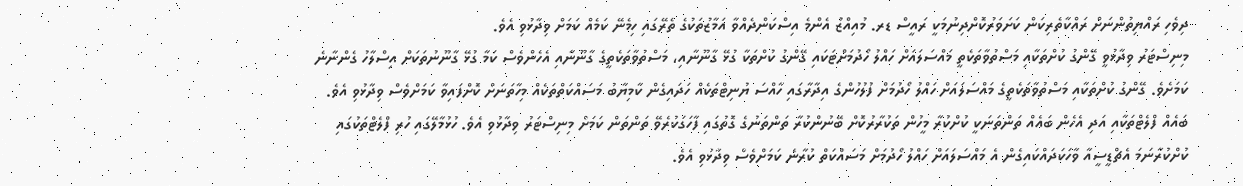ދިވެހި ރައްޔިތުންނަށް ރައްކާތެރިކަން ކަށަވަރުކޮށްދިނުމަކީ ރައީސް ޑރ. މުއިއްޒު އެންމެ އިސްކަންދެއްވާ އަމާޒުތަކުގެ ތެރޭގައި ހިމެނޭ ކަމެއް ކަމަށް ވިދާޅުވި އެވެ.
މިނިސްޓަރު ވިދާޅުވީ ގޭންގު ކުށްތަކާއި މަސްތުވާތަކެތީ މައްސަލައަށް ހައްލު ހޯދުމަށްޓަކައި ގޭންގު ކުށްތަކާ ގުޅޭ ގާނޫނާއި، މަސްތުވާތަކެތީގެ ގާނޫނާއި އެހެންވެސް ކަމާ ގުޅޭ ގާނޫނުތަކަށް އިސްލާހު ގެންނާނެ ކަމަށެވެ. ގޭންގު ކުށްތަކާއި މަސްތުވާތަކެތީގެ މައްސަލައަށް ހައްލު ހޯދުމަށް ފުލުހުންގެ އިދާރާގައި ހާއްސަ ޔުނިޓްތަކެއް ހަދައިގެން ކާމިޔާބު މަސައްކަތްތަކެއް މިހާތަނަށް ކޮށްފައިވާ ކަމަށްވެސް ވިދާޅުވި އެވެ.
ބައެއް ފްލެޓްތަކާއި އަދި އެހެން ބައެއް ތަންތަނަކީ ކުށްކުރާ މީހުން ތަކުރާރުކޮށް ބޭނުންކުރާ ތަންތަނުގެ ގޮތުގައި ފާހަގަކުރެވޭ ތަންތަން ކަމަށް މިނިސްޓަރު ވިދާޅުވި އެވެ. ހުޅުމާލޭގައި ހުރި ފްލެޓްތަކުގައި ކުށްކުރާނަމަ އެޗްޑީސީއާ ވާހަކަދައްކައިގެން އެ މައްސަލައަށް ހައްލު ހޯދުމަށް މަސައްކަތް ކުރާނެ ކަމަށްވެސް ވިދާޅުވި އެވެ.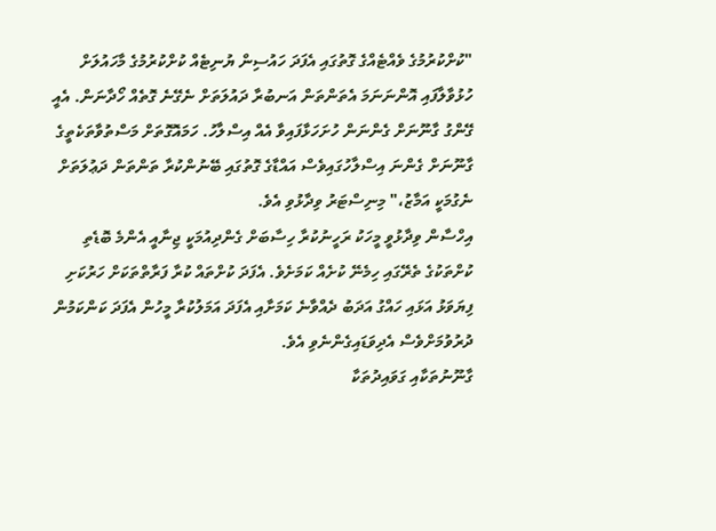"ކުށްކުރުމުގެ ވެއްޓެއްގެ ގޮތުގައި އެފަދަ ހައުސިން ޔުނިޓެއް ކުށްކުރުމުގެ މާހައުލަށް ހުޅުވާލާފައި އޮންނަނަމަ އެތަންތަން އަނބުރާ ދައުލަތަށް ނެގޭނެ ގޮތެއް ހޯދާނަން. އެއީ ގޭންގު ގާނޫނަށް ގެންނަން ހުށަހަޅާފައިވާ އެއް އިސްލާހު. ހަމައޮގޮތަށް މަސްތުވާތަކެތީގެ ގާނޫނަށް ގެންނަ އިސްލާހުގައިވެސް އައްޑާގެ ގޮތުގައި ބޭނުންކުރާ ތަންތަން ދަޢުލަތަށް ނެގުމަކީ އަމާޒު،" މިނިސްޓަރު ވިދާޅުވި އެވެ.
އިހްސާން ވިދާޅުވީ މީހަކު ރަހީނުކުރާ ހިސާބަށް ގެންދިއުމަކީ ޖިނާއީ އެންމެ ބޮޑެތި ކުށްތަކުގެ ތެރޭގައި ހިމެނޭ ކުށެއް ކަމަށެވެ. އެފަދަ ކުށްތައް ކުރާ ފަރާތްތަކަށް ހަރުކަށި ފިޔަވަޅު އަޅައި ހައްގު އަދަބު ދެއްވާނެ ކަމަށާއި އެފަދަ އަމަލުކުރާ މީހުން އެފަދަ ކަންކަމުން ދުރުވުމަށްވެސް އެދިވަޑައިގެންނެވި އެވެ.
ގާނޫނުތަކާއި ގަވައިދުތަކާ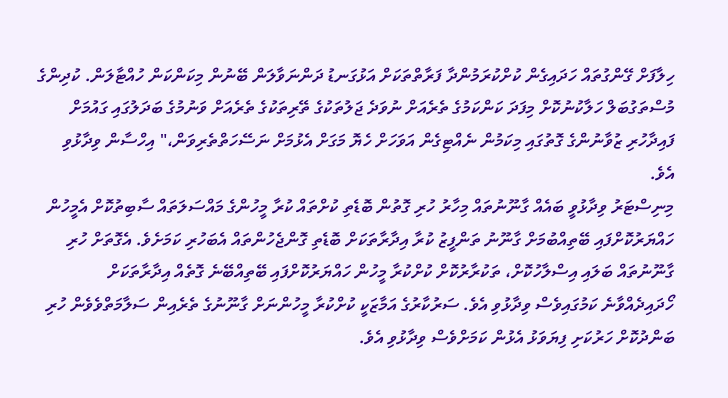ހިލާފަށް ގޭންގުތައް ހަދައިގެން ކުށްކުރަމުންދާ ފަރާތްތަކަށް އަޅުގަނޑު ދަންނަވާލަން ބޭނުން މިކަންކަން ހުއްޓާލަން. ކުދިންގެ މުސްތަގުބަލް ހަލާކުނުކޮށް މިފަދަ ކަންކަމުގެ ތެރެއަށް ނުވަދެ ޖަލުތަކުގެ ތޭރިތަކުގެ ތެރެއަށް ވަނުމުގެ ބަދަލުގައި ގައުމަށް ފައިދާހުރި ޒުވާނުންގެ ގޮތުގައި މިކަމުން ނެއްޓިގެން އަވަހަށް ހެޔޮ މަގަށް އެޅުމަށް ނަސޭހަތްތެރިވަން،" އިހްސާން ވިދާޅުވި އެވެ.
މިނިސްޓަރު ވިދާޅުވީ ބައެއް ގާނޫނުތައް މިހާރު ހުރި ގޮތުން ބޮޑެތި ކުށްތައް ކުރާ މީހުންގެ މައްސަލަތައް ސާބިތުކޮށް އެމީހުން ހައްޔަރުކޮށްފައި ބޭތިއްބުމަށް ގާނޫނު ތަންފީޒު ކުރާ އިދާރާތަކަށް ބޮޑެތި ގޮންޖެހުންތައް އެބަހުރި ކަމަށެވެ. އެގޮތަށް ހުރި ގާނޫނުތައް ބަލައި އިސްލާހުކޮށް، ތަކުރާރުކޮށް ކުށްކުރާ މީހުން ހައްޔަރުކޮށްފައި ބޭތިއްބޭނެ ގޮތެއް އިދާރާތަކަށް ހޯދައިދެއްވާނެ ކަމުގައިވެސް ވިދާޅުވި އެވެ. ސަރުކާރުގެ އަމާޒަކީ ކުށްކުރާ މީހުންނަށް ގާނޫނުގެ ތެރެއިން ސަލާމަތްވެވެން ހުރި ބަންދުކޮށް ހަރުކަށި ފިޔަވަޅު އެޅުން ކަމަށްވެސް ވިދާޅުވި އެވެ.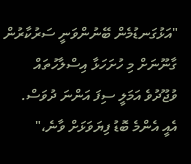"އަޅުގަނޑުމެން ބޭނުންވަނީ ސަރުކާރުން ގާނޫނަށް މި ހުށަހަޅާ އިސްލާހުތައް ވުޖޫދުވެ އަމަލީ ސިފަ އަންނަ ދުވަސް. އެއީ އެންމެ ބޮޑު ފިޔަވަޅަށް ވާނެ،"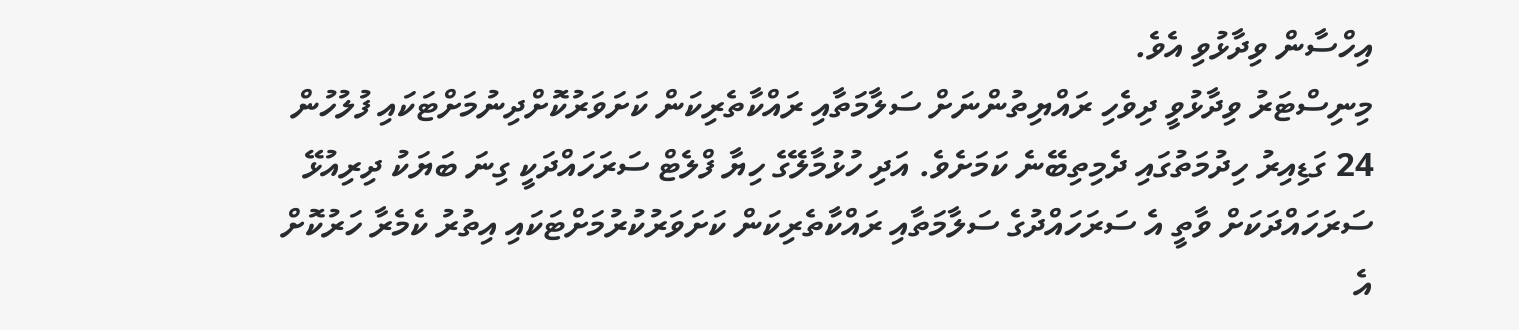އިހްސާން ވިދާޅުވި އެވެ.
މިނިސްޓަރު ވިދާޅުވީ ދިވެހި ރައްޔިތުންނަށް ސަލާމަތާއި ރައްކާތެރިކަން ކަށަވަރުކޮށްދިނުމަށްޓަކައި ފުލުހުން 24 ގަޑިއިރު ހިދުމަތުގައި ދެމިތިބޭނެ ކަމަށެވެ. އަދި ހުޅުމާލޭގެ ހިޔާ ފްލެޓް ސަރަހައްދަކީ ގިނަ ބަޔަކު ދިރިއުޅޭ ސަރަހައްދަކަށް ވާތީ އެ ސަރަހައްދުގެ ސަލާމަތާއި ރައްކާތެރިކަން ކަށަވަރުކުރުމަށްޓަކައި އިތުރު ކެމެރާ ހަރުކޮށް އެ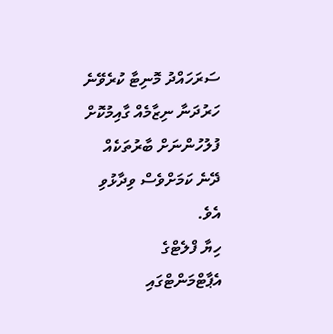ސަރަހައްދު މޮނިޓާ ކުރެވޭނެ ހަރުދަނާ ނިޒާމެއް ގާއިމުކޮށް ފުލުހުންނަށް ބާރުތަކެއް ދޭނެ ކަމަށްވެސް ވިދާޅުވި އެވެ.
ހިޔާ ފްލެޓްގެ އެޕާޓްމަންޓްގައި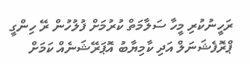ރަހީނުކުރި މީހާ ސަލާމަތް ކުރުމަށް ފުލުހުން ރޭ ހިންގީ ޕްރޮފެޝަނަލް އަދި ކާމިޔާބު އޮޕަރޭޝަނެއް ކަމަށް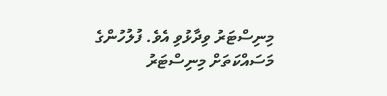މިނިސްޓަރު ވިދާޅުވި އެވެ. ފުލުހުންގެ މަސައްކަތަށް މިނިސްޓަރު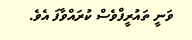ވަނީ ތައުރީފްވެސް ކުރައްވާފަ އެވެ.